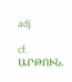adj.

cf. ԱՐԹՈՒՆ.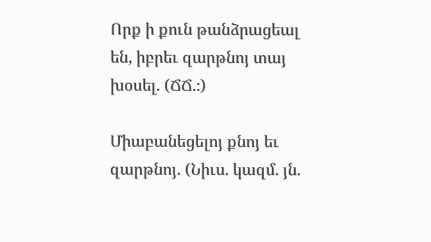Որք ի քուն թանձրացեալ են, իբրեւ զարթնոյ տայ խօսել. (ՃՃ.։)

Միաբանեցելոյ քնոյ եւ զարթնոյ. (Նիւս. կազմ. յն.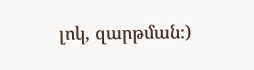լոկ, զարթման։)